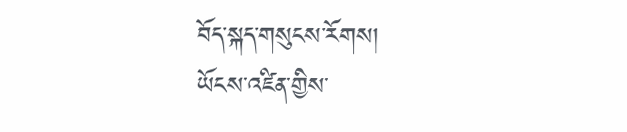བོད་སྐད་གསུངས་རོགས།
ཡོངས་འཛིན་གྱིས་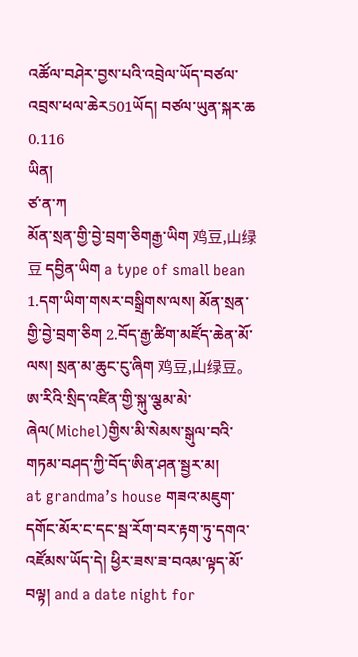འཚོལ་བཤེར་བྱས་པའི་འབྲེལ་ཡོད་བཙལ་འབྲས་ཕལ་ཆེར501ཡོད། བཙལ་ཡུན་སྐར་ཆ 0.116
ཡིན།
ཙ་ན་ཀ
མོན་སྲན་གྱི་བྱེ་བྲག་ཅིགརྒྱ་ཡིག 鸡豆,山绿豆 དབྱིན་ཡིག a type of small bean 1.དག་ཡིག་གསར་བསྒྲིགས་ལས། མོན་སྲན་གྱི་བྱེ་བྲག་ཅིག 2.བོད་རྒྱ་ཚིག་མཛོད་ཆེན་མོ་ལས། སྲན་མ་ཆུང་ངུ་ཞིག 鸡豆,山绿豆。
ཨ་རིའི་སྲིད་འཛིན་གྱི་སྐུ་ལྕམ་མེ་ཞེལ(Michel)གྱིས་མི་སེམས་སྒུལ་བའི་གཏམ་བཤད་ཀྱི་བོད་ཨིན་ཤན་སྦྱར་མ།
at grandma’s house གཟའ་མཇུག་དགོང་མོར་ང་དང་སྦ་རོག་བར་རྟག་ཏུ་དགའ་འཛོམས་ཡོད་དེ། ཕྱིར་ཟས་ཟ་བའམ་ལྟད་མོ་བལྟ། and a date night for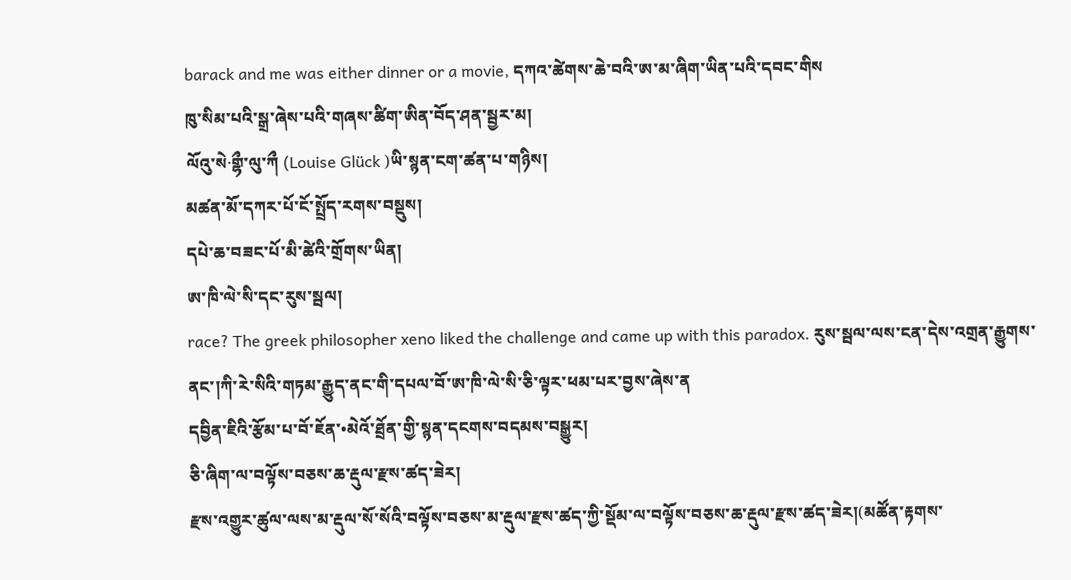barack and me was either dinner or a movie, དཀའ་ཚེགས་ཆེ་བའི་ཨ་མ་ཞིག་ཡིན་པའི་དབང་གིས
ཁུ་སིམ་པའི་སྒྲ་ཞེས་པའི་གཞས་ཚིག་ཨིན་བོད་ཤན་སྦྱར་མ།
ལོའུ་སེ·གྷྀ་ལུ་ཀྀ (Louise Glück )ཡི་སྙན་ངག་ཚན་པ་གཉིས།
མཚན་མོ་དཀར་པོ་ངོ་སྤྲོད་རགས་བསྡུས།
དཔེ་ཆ་བཟང་པོ་མི་ཚེའི་གྲོགས་ཡིན།
ཨ་ཁི་ལེ་སི་དང་རུས་སྦལ།
race? The greek philosopher xeno liked the challenge and came up with this paradox. རུས་སྦལ་ལས་ངན་དེས་འགྲན་རྒྱུགས་ནང་།ཀི་རེ་སིའི་གཏམ་རྒྱུད་ནང་གི་དཔལ་བོ་ཨ་ཁི་ལེ་སི་ཅི་ལྟར་ཕམ་པར་བྱས་ཞེས་ན
དབྱིན་ཇིའི་རྩོམ་པ་བོ་ཇོན་•མེའོ་ཐྲོན་གྱི་སྙན་དངགས་བདམས་བསྒྱུར།
ཅི་ཞིག་ལ་བལྟོས་བཅས་ཆ་རྡུལ་རྫས་ཚད་ཟེར།
རྫས་འགྱུར་ཚུལ་ལས་མ་རྡུལ་སོ་སོའི་བལྟོས་བཅས་མ་རྡུལ་རྫས་ཚད་ཀྱི་སྡོམ་ལ་བལྟོས་བཅས་ཆ་རྡུལ་རྫས་ཚད་ཟེར།(མཚོན་རྟགས་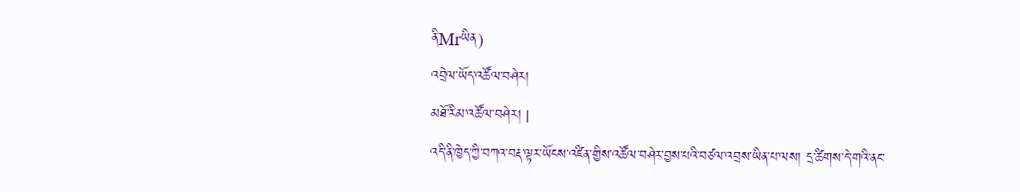ནིMrཡིན)
འབྲེལ་ཡོད་འཚོལ་བཤེར།
མཐོ་རིམ་འཚོལ་བཤེར། |
འདི་ནི་ཁྱེད་ཀྱི་བཀའ་བརྡ་ལྟར་ཡོངས་འཛིན་གྱིས་འཚོལ་བཤེར་བྱས་པའི་བཙལ་འབྲས་ཡིན་པ་ལས། དྲ་ཚིགས་དེ་གའི་ནང་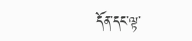དོན་དང་ལྟ་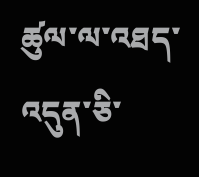ཚུལ་ལ་འཐད་འདུན་ཅི་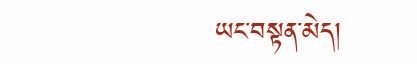ཡང་བསྟན་མེད།